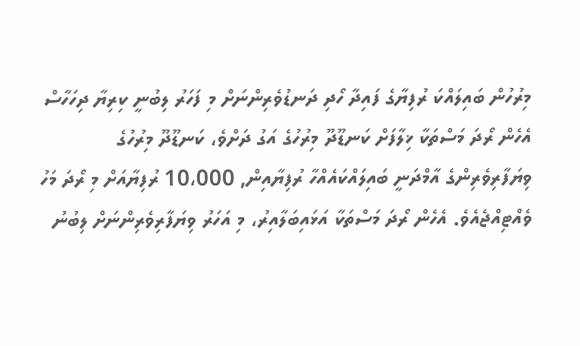މިރުހުން ބައިލައްކަ ރުފިޔާގެ ފައިދާ ހޯދި ދަނޑުވެރިންނަށް މި ފަހަރު ލިބުނީ ކިރިޔާ ދިހަހާސް
އެހެން ރޯދަ މަސްތަކާ ޚިލާފަށް ކަނޑޫދޫ މިރުހުގެ އަގު ދަށްވެ، ކަނޑޫދޫ މިރުހުގެ ވިޔަފާރިވެރިންގެ އާމްދަނީ ބައިލައްކައެއްހާ ރުފިޔާއިން, 10،000 ރުފިޔާއަށް މި ރޯދަ މަހު ވެއްޓިއްޖެއެވެ. އެހެން ރޯދަ މަސްތަކާ އަޅައިބަލާއިރު، މި އަހަރު ވިޔަފާރިވެރިންނަށް ލިބުނު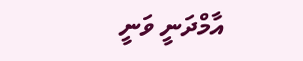އާމްދަނީ ވަނީ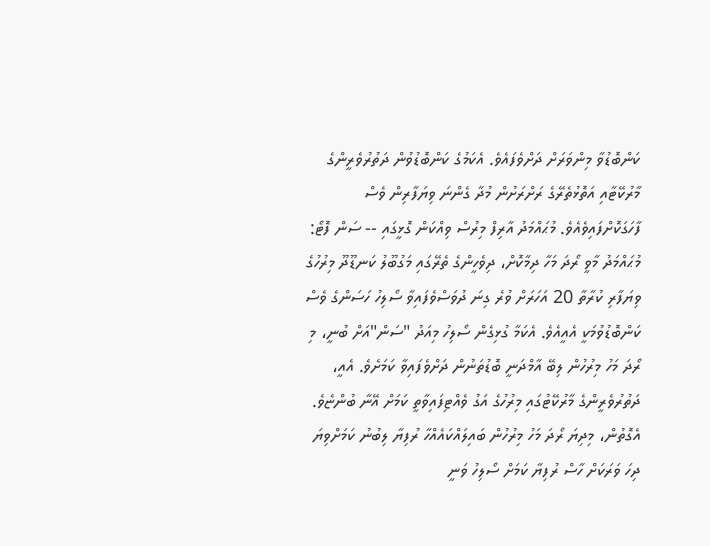ކަންބޮޑުވާ މިންވަރަށް ދަށްވެފައެވެ. އެކަމުގެ ކަންބޮޑުވުން ދަތުރުވެރީންގެ މާރުކޭޓާއި އަތޮޅުތެރޭގެ ރަށްރަށުން މުދާ ގެންނަ ވިޔަފާރިން ވެސް ފާހަގަކޮށްފައިވެއެވެ. މުޙައްމަދު އާރިފް މިރުސް ވިއްކަން ގޮޅީގައި -- ސަން ފޮޓޯ: މުޙައްމަދު މާވީ ރޯދަ މަހާ ދިމާކޮށް، ދިވެހީންގެ ތެރޭގައި މަގުބޫލު ކަނޑޫދޫ މިރުހުގެ ވިޔަފާރި ކުރާތާ 20 އަހަރަށް ވުރެ ގިނަ ދުވަސްވެފައިވާ ސޯލިހު ހަސަންގެ ވެސް ކަންބޮޑުވުމަކީ އެއީއެވެ. އެކަމާ ގުޅިގެން ސޯލިހު މިއަދު "ސަން"އަށް ބުނީ، މި ރޯދަ މަހު މިރުހުން ލިބޭ އާމްދަނީ ބޮޑުތަނުން ދަށްވެފައިވާ ކަމަށެވެ. އެއީ، ދަތުރުވެރީންގެ މާރުކޭޓުގައި މިރުހުގެ އަގު ވެއްޓިފައިވާތީ ކަމަށް އޭނާ ބުންޏެވެ. އެގޮތުން، މިދިޔަ ރޯދަ މަހު މިރުހުން ބައިލައްކައެއްހާ ރުފިޔާ ލިބުނު ކަމަށްވިޔަ ދިހަ ވަރަކަށް ހާސް ރުފިޔާ ކަމަށް ސޯލިހު ވަނީ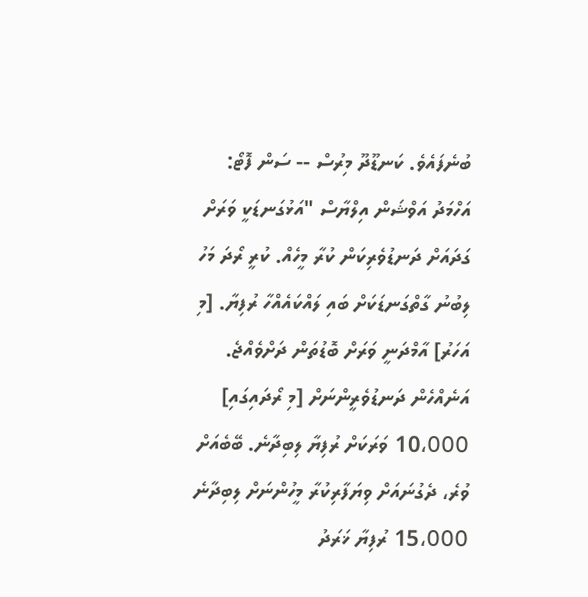ބުނެފައެވެ. ކަނޑޫދޫ މިރުސް -- ސަން ފޮޓޯ: އަހްމަދު އަވްޝަން އިލްޔާސް "އަޅުގަނޑަކީ ވަރަށް ގަދައަށް ދަނޑުވެރިކަން ކުރާ މީހެއް. ކުރީ ރޯދަ މަހު ލިބުނު ގާތްގަނޑަކަށް ބައި ލައްކައެއްހާ ރުފިޔާ. [މި އަހަރު] އާމްދަނީ ވަރަށް ބޮޑުތަން ދަށްވެއްޖެ. އަނެއްހެން ދަނޑުވެރީންނަށް [މި ރޯދައިގައި] 10،000 ވަރަކަށް ރުފިޔާ ލިބިދާނެ. ބޭބެއަށް ވުރެ، ދެގުނައަށް ވިޔަފާރިކުރާ މީހުންނަށް ލިބިދާނެ 15،000 ރުފިޔާ ޚަރަދު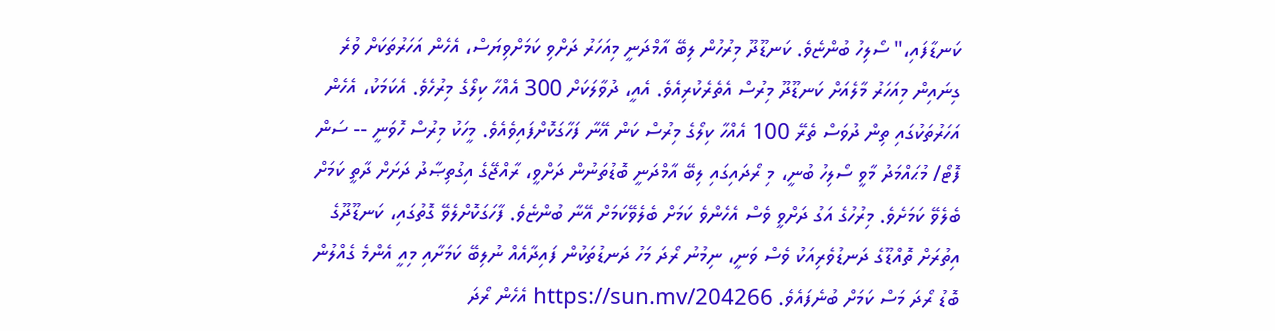ކަނޑާފައި،" ސޯލިހު ބުންޏެވެ. ކަނޑޫދޫ މިރުހުން ލިބޭ އާމްދަނީ މިއަހަރު ދަށްވި ކަމަށްވިޔަސް، އެހެން އަހަރުތަކަށް ވުރެ ގިނައިން މިއަހަރު މާލެއަށް ކަނޑޫދޫ މިރުސް އެތެރެކުރިއެވެ. އެއީ، ދުވާލަކަށް 300 އެއްހާ ކިލޯގެ މިރުހެވެ. އެކަމަކު، އެހެން އަހަރުތަކުގައި ތިން ދުވަސް ތެރޭ 100 އެއްހާ ކިލޯގެ މިރުސް ކަން އޭނާ ފަހާގަކޮށްފައިވެއެވެ. މީހަކު މިރުސް ހޮވަނީ -- ސަން ފޮޓޯ/ މުޙައްމަދު މާވީ ސޯލިހު ބުނީ، މި ރޯދައިގައި ލިބޭ އާމްދަނީ ބޮޑުތަނުން ދަށްވީ، ރާއްޖޭގެ އިގުތިޞާދު ދަށަށް ދާތީ ކަމަށް ބެލެވޭ ކަމަށެވެ. މިރުހުގެ އަގު ދަށްވީ ވެސް އެހެންވެ ކަމަށް ބެލެވޭކަމަށް އޭނާ ބުންޏެވެ. ފާހަގަކޮށްލެވޭ ގޮތުގައި، ކަނޑޫދޫގެ އިތުރަށް ތޮއްޑޫގެ ދަނޑުވެރިއަކު ވެސް ވަނީ، ނިމުނު ރޯދަ މަހު ދަނޑުތަކުން ފައިދާއެއް ނުލިބޭ ކަމަށާއި މިއީ އެންމެ ގެއްލުން ބޮޑު ރޯދަ މަސް ކަމަށް ބުނެފައެވެ. https://sun.mv/204266 އެހެން ރޯދަ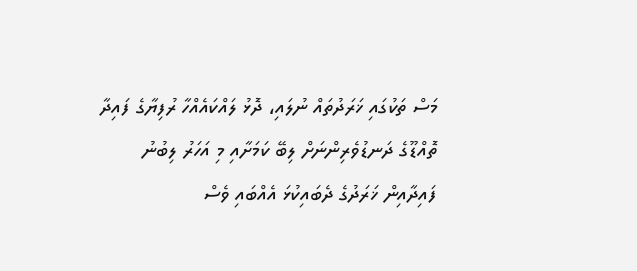މަސް ތަކުގައި ޚަރަދުތައް ނުލައި، ދޮޅު ލައްކައެއްހާ ރުފިޔާގެ ފައިދާ ތޮއްޑޫގެ ދަނޑުވެރިންނަށް ލިބޭ ކަމަށާއި މި އަހަރު ލިބުނު ފައިދާއިން ޚަރަދުގެ ދެބައިކުޅަ އެއްބައި ވެސް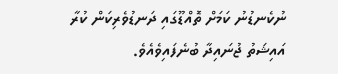ނުކެނޑުނު ކަމަށް ތޮއްޑޫގައި ދަނޑުވެރިކަން ކުރާ އައިޝަތު ޖުނައިދާ ބުނެފައިވެއެވެ.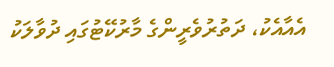އެއާއެކު، ދަތުރުވެރީންގެ މާރުކޭޓުގައި ދުވާލަކު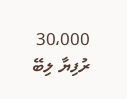30،000 ރުފިޔާ ލިބޭ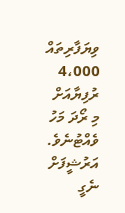ވިޔަފާރިތައް 4،000 ރުފިޔާއަށް މި ރޯދަ މަހު ވެއްޓުނެވެ.
އަރުޝީފަށް ނެގީ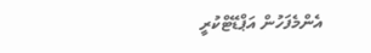އެންމެފަހުން އަޕްޑޭޓްކުރީ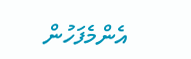އެންމެފަހުން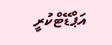އަޕްޑޭޓްކުރީ